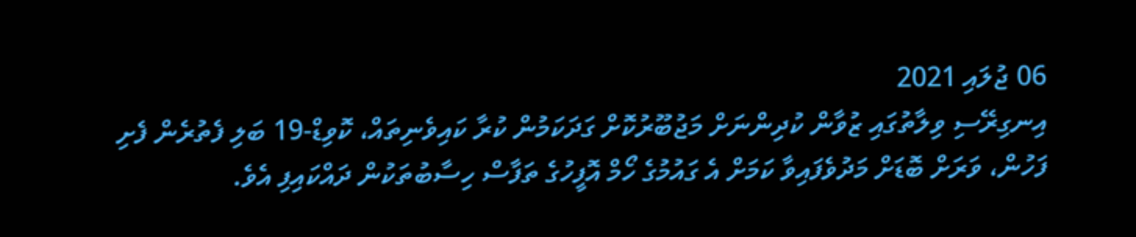06 ޖުލައި 2021
އިނގިރޭސި ވިލާތުގައި ޒުވާން ކުދިންނަށް މަޖުބޫރުކޮށް ގަދަކަމުން ކުރާ ކައިވެނިތައް، ކޮވިޑް-19 ބަލި ފެތުރެން ފެށި ފަހުން، ވަރަށް ބޮޑަށް މަދުވެފައިވާ ކަމަށް އެ ގައުމުގެ ހޯމް އޮފީހުގެ ތަފާސް ހިސާބުތަކުން ދައްކައިފި އެވެ.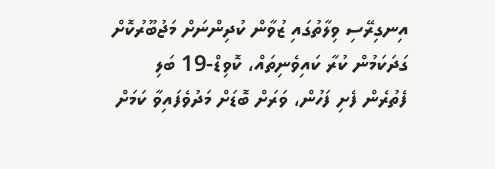އިނގިރޭސި ވިލާތުގައި ޒުވާން ކުދިންނަށް މަޖުބޫރުކޮށް ގަދަކަމުން ކުރާ ކައިވެނިތައް، ކޮވިޑް-19 ބަލި ފެތުރެން ފެށި ފަހުން، ވަރަށް ބޮޑަށް މަދުވެފައިވާ ކަމަށް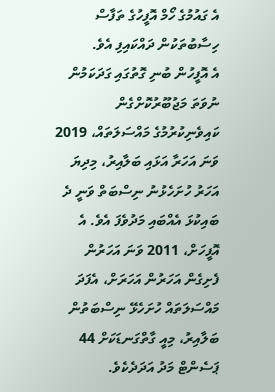އެ ގައުމުގެ ހޯމް އޮފީހުގެ ތަފާސް ހިސާބުތަކުން ދައްކައިފި އެވެ.
އެ އޮފީހުން ބުނި ގޮތުގައި ގަދަކަމުން ނުވަތަ މަޖުބޫރުކޮށްގެން ކައިވެނިކުރުމުގެ މައްސަލަތައް، 2019 ވަނަ އަހަރާ އަޅައި ބަލާއިރު، މިދިޔަ އަހަރު ހުށަހެޅުނު ނިސްބަތް ވަނީ ދެ ބައިކުޅަ އެއްބައި މަދުވެފަ އެވެ. އެ އޮފީހަށް، 2011 ވަނަ އަހަރުން ފެށިގެން އަހަރުން އަހަރަށް، އެފަދަ މައްސަލަތައް ހުށަހެޅޭ ނިސްބަތުން ބަލާއިރު، މިއީ ގާތްގަނޑަކަށް 44 ޕަސެންޓް މަދު އަދަދެކެވެ.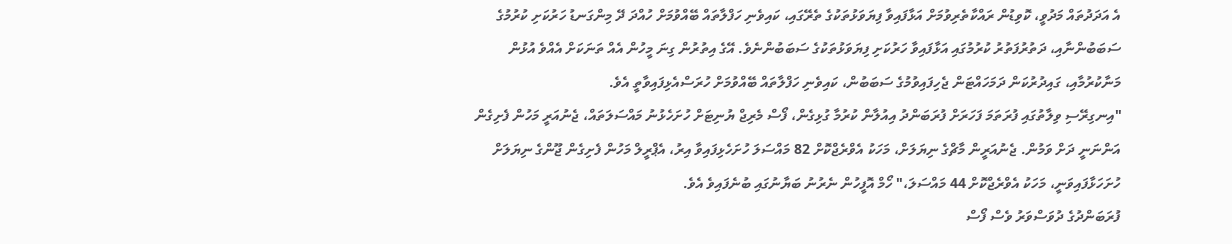އެ އަދަދުތައް މަދުވީ، ކޮވިޑުން ރައްކާތެރިވުމަށް އަޅާފައިވާ ފިޔަވަޅުތަކުގެ ތެރޭގައި، ކައިވެނި ހަފްލާތައް ބޭއްވުމަށް ހުއްދަ ދޭ މިންގަނޑު ހަރުކަށި ކުރުމުގެ ސަބަބުންނާއި، ދަތުރުފަތުރު ކުރުމުގައި އަޅާފައިވާ ހަރުކަށި ފިޔަވަޅުތަކުގެ ސަބަބުންނެވެ. އޭގެ އިތުރުން ގިނަ މީހުން އެއް ތަނަކަށް އެއްވެ އުޅުން މަނާކުރުމާއި، ގައިދުރުކަން ދަމަހައްޓަން ޖެހިފައިވުމުގެ ސަބަބުން، ކައިވެނި ހަފްލާތައް ބޭއްވުމަށް ހުރަސްއެޅިފައިވާތީ އެވެ.
"އިނގިރޭސި ވިލާތުގައި ފުރަތަމަ ފަހަރަށް ފުރަބަންދު އިއުލާން ކުރުމާ ގުޅިގެން، ފޯސް މެރިޖް ޔުނިޓަށް ހުށަހެޅުނު މައްސަލަތައް، ޖެނުއަރީ މަހުން ފެށިގެން އަންނަނީ ދަށް ވަމުން. ޖެނުއަރީން މާޗްގެ ނިޔަލަށް، މަހަކު އެވްރެޖްކޮށް 82 މައްސަލަ ހުށަހެޅިފައިވާ އިރު، އެޕްރީލް މަހުން ފެށިގެން ޖޫންގެ ނިޔަލަށް ހުށަހަޅާފައިވަނީ، މަހަކު އެވްރެޖްކޮށް 44 މައްސަލަ،" ހޯމް އޮފީހުން ނެރުނު ބަޔާނުގައި ބުނެފައިވެ އެވެ.
ފުރަބަންދުގެ ދުވަސްވަރު ވެސް ފޯސް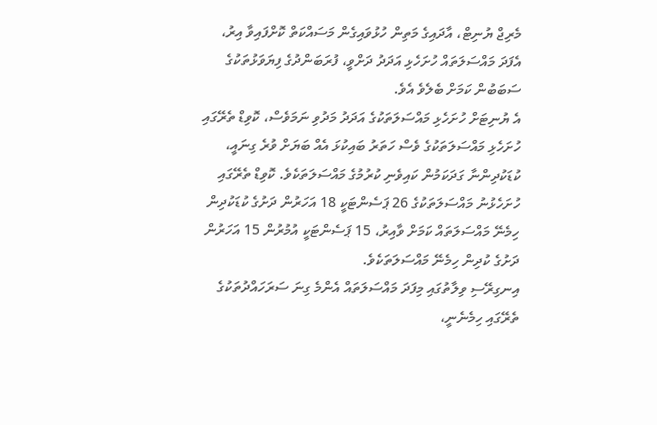މެރިޖް ޔުނިޓް، އާދައިގެ މަތިން ހުޅުވައިގެން މަސައްކަތް ކޮށްފައިވާ އިރު، އެފަދަ މައްސަލަތައް ހުށަހެޅި އަދަދު ދަށްވީ، ފުރަބަންދުގެ ފިޔަވަޅުތަކުގެ ސަބަބުން ކަމަށް ބެލެވެ އެވެ.
އެ ޔުނިޓަށް ހުށަހެޅި މައްސަލަތަކުގެ އަދަދު މަދުވި ނަމަވެސް، ކޮވިޑް ތެރޭގައި ހުށަހެޅި މައްސަލަތަކުގެ ވެސް ހަތަރު ބައިކުޅަ އެއް ބަޔަށް ވުރެ ގިނައީ، ކުޑަކުދިންނާ ގަދަކަމުން ކައިވެނި ކުރުމުގެ މައްސަލަތަކެވެ. ކޮވިޑް ތެރޭގައި ހުށަހެޅުނު މައްސަލަތަކުގެ 26 ޕަސެންޓަކީ 18 އަހަރުން ދަށުގެ ކުޑަކުދިން ހިމެނޭ މައްސަލަތައް ކަމަށް ވާއިރު، 15 ޕަސެންޓަކީ އުމުރުން 15 އަހަރުން ދަށުގެ ކުދިން ހިމެނޭ މައްސަލަތަކެވެ.
އިނގިރޭސި ވިލާތުގައި މިފަދަ މައްސަލަތައް އެންމެ ގިނަ ސަރަހައްދުތަކުގެ ތެރޭގައި ހިމެނެނީ،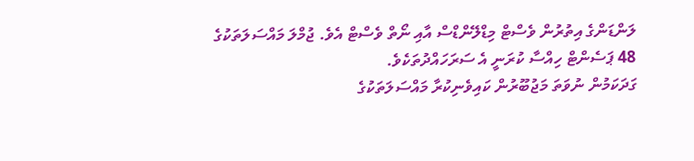ލަންޑަންގެ އިތުރުން ވެސްޓް މިޑްލޭންޑްސް އާއި ނޯތް ވެސްޓް އެވެ. ޖުމްލަ މައްސަލަތަކުގެ 48 ޕަސެންޓް ހިއްސާ ކުރަނީ އެ ސަރަހައްދުތަކެވެ.
ގަދަކަމުން ނުވަތަ މަޖުބޫރުން ކައިވެނިކުރާ މައްސަލަތަކުގެ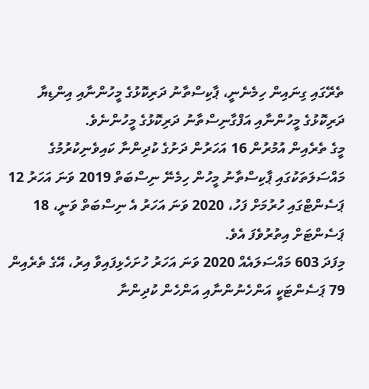ތެރޭގައި ގިނައިން ހިމެނެނީ، ޕާކިސްތާނު ދަރިކޮޅުގެ މީހުންނާއި އިންޑިޔާ ދަރިކޮޅުގެ މީހުންނާއި އަފްގާނިސްތާނު ދަރިކޮޅުގެ މީހުންނެވެ.
މީގެ ތެރެއިން އުމުރުން 16 އަހަރުން ދަށުގެ ކުދިންނާ ކައިވެނިކުރުމުގެ މައްސަލަތަކުގައި ޕާކިސްތާނު މީހުން ހިމެނޭ ނިސްބަތް 2019 ވަނަ އަހަރު 12 ޕަސެންޓްގައި ހުރުމަށް ފަހު، 2020 ވަނަ އަހަރު އެ ނިސްބަތް ވަނީ، 18 ޕަސެންޓަށް އިތުރުވެފަ އެވެ.
މިފަދަ 603 މައްސަލައެއް 2020 ވަނަ އަހަރު ހުށަހެޅިފައިވާ އިރު، އޭގެ ތެރެއިން 79 ޕަސެންޓަކީ އަންހެނުންނާއި އަންހެން ކުދިންނާ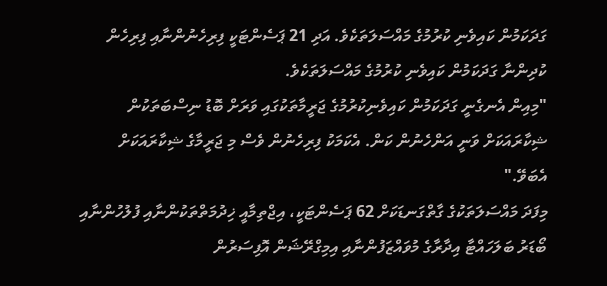ގަދަކަމުން ކައިވެނި ކުރުމުގެ މައްސަލަތަކެވެ. އަދި 21 ޕަސެންޓަކީ ފިރިހެނުންނާއި ފިރިހެން ކުދިންނާ ގަދަކަމުން ކައިވެނި ކުރުމުގެ މައްސަލަތަކެވެ.
"މިއިން އެނގެނީ ގަދަކަމުން ކައިވެނިކުރުމުގެ ޖަރީމާތަކުގައި ވަރަށް ބޮޑު ނިސްބަތަކުން ޝިކާރައަކަށް ވަނީ އަންހެނުން ކަން. އެކަމަކު ފިރިހެނުން ވެސް މި ޖަރީމާގެ ޝިކާރައަކަށް އެބަވޭ."
މިފަދަ މައްސަލަތަކުގެ ގާތްގަނޑަކަށް 62 ޕަސެންޓަކީ، އިޖްތިމާއީ ޚިދުމަތްތަކުންނާއި ފުލުހުންނާއި ބޯޑަރު ބަލަހައްޓާ އިދާރާގެ މުވައްޒަފުންނާއި އިމިގްރޭޝަން އޮފިސަރުން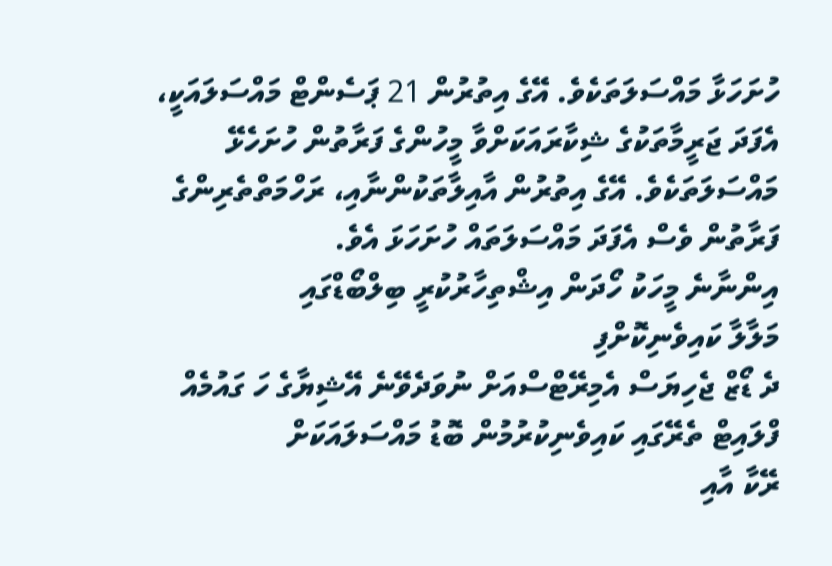ހުށަހަޅާ މައްސަލަތަކެވެ. އޭގެ އިތުރުން 21 ޕަސެންޓް މައްސަލައަކީ، އެފަދަ ޖަރީމާތަކުގެ ޝިކާރައަކަށްވާ މީހުންގެ ފަރާތުން ހުށަހެޅޭ މައްސަލަތަކެވެ. އޭގެ އިތުރުން އާއިލާތަކުންނާއި، ރަހްމަތްތެރިންގެ ފަރާތުން ވެސް އެފަދަ މައްސަލަތައް ހުށަހަޅަ އެވެ.
އިންނާނެ މީހަކު ހޯދަން އިޝްތިހާރުކުރީ ބިލްބޯޑްގައި
މަލާލާ ކައިވެނިކޮށްފި
ދެ ޑޯޒް ޖެހިޔަސް އެމިރޭޓްސްއަށް ނުވަދެވޭނެ އޭޝިޔާގެ ހަ ގައުމެއް
ފްލައިޓް ތެރޭގައި ކައިވެނިކުރުމުން ބޮޑު މައްސަލައަކަށް
ރޭކާ އާއި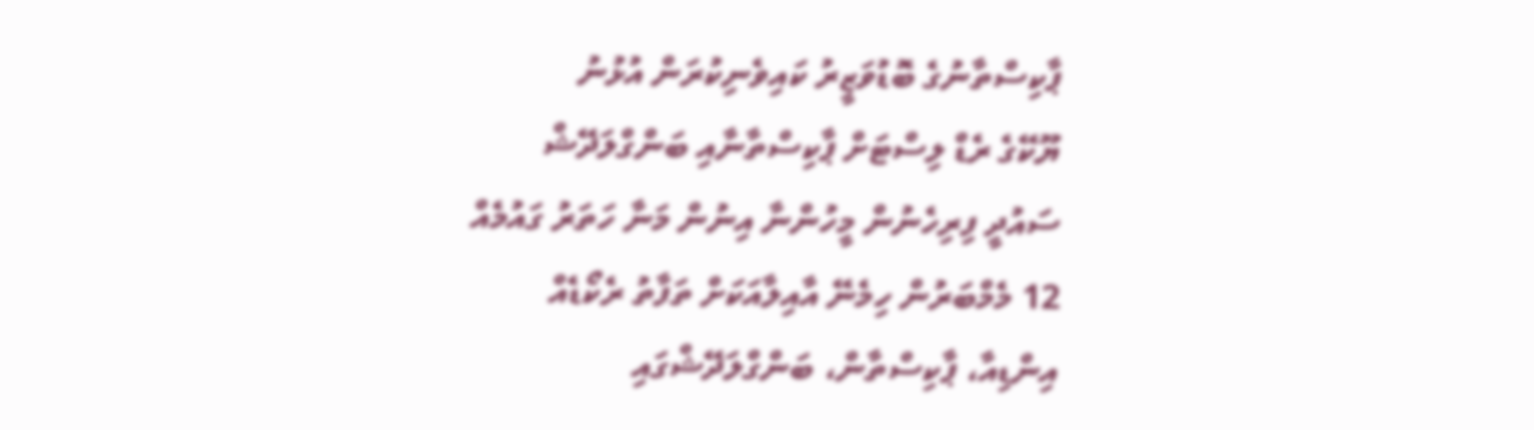ޕާކިސްތާނުގެ ބޮޑުވަޒީރު ކައިވެނިކުރަން އުޅުނު
ޔޫކޭގެ ރެޑް ލިސްޓަށް ޕާކިސްތާނާއި ބަންގްލަދޭޝް
ސައުދީ ފިރިހެނުން މީހުންނާ އިނުން މަނާ ހަތަރު ގައުމެއް
12 މެމްބަރުން ހިމެނޭ އާއިލާއަކަށް ތަފާތު ރެކޯޑެއް
އިންޑިއާ، ޕާކިސްތާން، ބަންގްލަދޭޝްގައި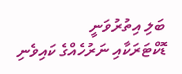ބަލި އިތުރުވަނީ
ޑޮކްޓަރަކާއި ނަރުހެއްގެ ކައިވެނި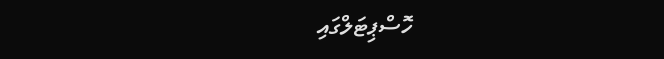ހޮސްޕިޓަލްގައި